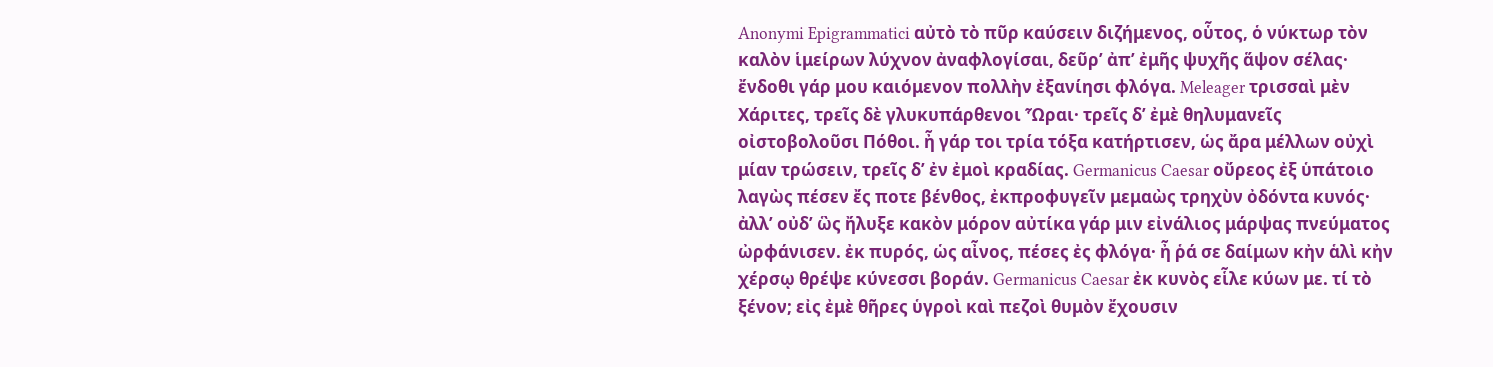Anonymi Epigrammatici αὐτὸ τὸ πῦρ καύσειν διζήμενος, οὗτος, ὁ νύκτωρ τὸν καλὸν ἱμείρων λύχνον ἀναφλογίσαι, δεῦρʼ ἀπʼ ἐμῆς ψυχῆς ἅψον σέλας· ἔνδοθι γάρ μου καιόμενον πολλὴν ἐξανίησι φλόγα. Meleager τρισσαὶ μὲν Χάριτες, τρεῖς δὲ γλυκυπάρθενοι Ὧραι· τρεῖς δʼ ἐμὲ θηλυμανεῖς οἰστοβολοῦσι Πόθοι. ἦ γάρ τοι τρία τόξα κατήρτισεν, ὡς ἄρα μέλλων οὐχὶ μίαν τρώσειν, τρεῖς δʼ ἐν ἐμοὶ κραδίας. Germanicus Caesar οὔρεος ἐξ ὑπάτοιο λαγὼς πέσεν ἔς ποτε βένθος, ἐκπροφυγεῖν μεμαὼς τρηχὺν ὀδόντα κυνός· ἀλλʼ οὐδʼ ὣς ἤλυξε κακὸν μόρον αὐτίκα γάρ μιν εἰνάλιος μάρψας πνεύματος ὠρφάνισεν. ἐκ πυρός, ὡς αἶνος, πέσες ἐς φλόγα· ἦ ῥά σε δαίμων κἠν ἁλὶ κἠν χέρσῳ θρέψε κύνεσσι βοράν. Germanicus Caesar ἐκ κυνὸς εἷλε κύων με. τί τὸ ξένον; εἰς ἐμὲ θῆρες ὑγροὶ καὶ πεζοὶ θυμὸν ἔχουσιν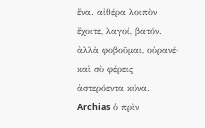ἕνα. αἰθέρα λοιπὸν ἔχοιτε, λαγοί, βατόν. ἀλλὰ φοβοῦμαι, οὐρανέ· καὶ σὺ φέρεις ἀστερόεντα κύνα. Archias ὁ πρὶν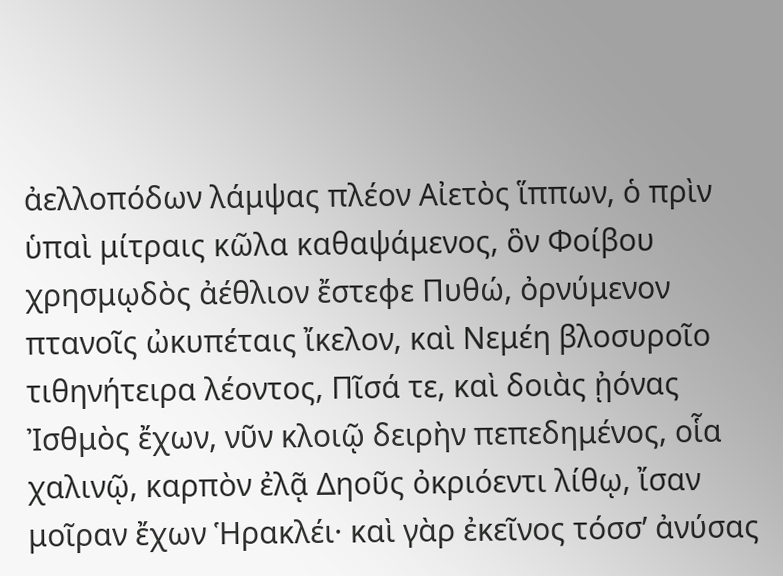ἀελλοπόδων λάμψας πλέον Αἰετὸς ἵππων, ὁ πρὶν ὑπαὶ μίτραις κῶλα καθαψάμενος, ὃν Φοίβου χρησμῳδὸς ἀέθλιον ἔστεφε Πυθώ, ὀρνύμενον πτανοῖς ὠκυπέταις ἴκελον, καὶ Νεμέη βλοσυροῖο τιθηνήτειρα λέοντος, Πῖσά τε, καὶ δοιὰς ᾐόνας Ἰσθμὸς ἔχων, νῦν κλοιῷ δειρὴν πεπεδημένος, οἷα χαλινῷ, καρπὸν ἐλᾷ Δηοῦς ὀκριόεντι λίθῳ, ἴσαν μοῖραν ἔχων Ἡρακλέι· καὶ γὰρ ἐκεῖνος τόσσ’ ἀνύσας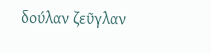δούλαν ζεῦγλαν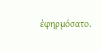ἐφηρμόσατο.